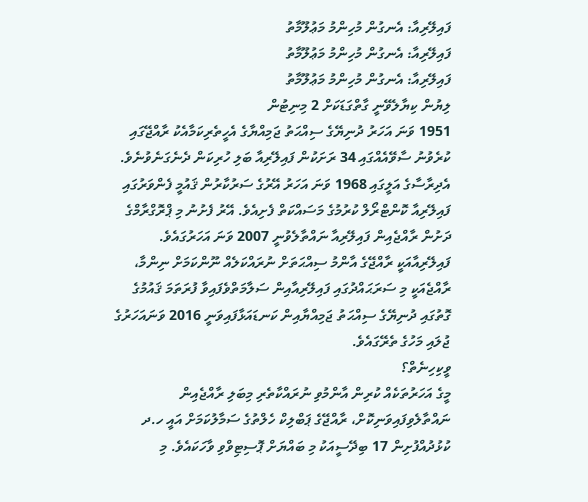ފައިލޭރިއާ: އެނގުން މުހިންމު މަޢުލޫމާތު
ފައިލޭރިއާ: އެނގުން މުހިންމު މަޢުލޫމާތު
ފައިލޭރިއާ: އެނގުން މުހިންމު މަޢުލޫމާތު
ލިޔުން ކިޔާލެވޭނީ ގާތްގަޑަކަށް 2 މިނިޓުން
1951 ވަނަ އަހަރު ދުނިޔޭގެ ސިއްޙަތު ޖަމިއްޔާގެ އެހީތެރިކަމާއެކު ރާއްޖޭގައި ކުރެވުނު ސާވޭއެއްގައި 34 ރަށަކުން ފައިލޭރިއާ ބަލި ހުރިކަން ދެނެގަނެވުނެވެ. އެދިރާސާގެ އަލީގައި 1968 ވަނަ އަހަރު އޭރުގެ ސަރުކާރުން ޤައުމީ ފެންވަރުގައި ފައިލޭރިއާ ކޮންޓްރޯލް ކުރުމުގެ މަސައްކަތް ފެށިއެވެ. އޭރު ފެށުނު މި ޕްރޮގްރާމްގެ ދަށުން ރާއްޖެއިން ފައިލޭރިއާ ނައްތާލެވުނީ 2007 ވަނަ އަހަރުގައެވެ. ފައިލޭރިއާއަކީ ރާއްޖޭގެ އާންމު ސިއްޙަތަށް ނުރައްކަލެއް ނޫންކަމަށް ނިންމާ، ރާއްޖެއަކީ މި ސަރަޙައްދުގައި ފައިލޭރިއާއިން ސަލާމަތްވެފައިވާ ފުރަތަމަ ޤައުމުގެ ގޮތުގައި ދުނިޔޭގެ ސިއްޙަތު ޖަމިއްޔާއިން ކަނޑައަޅާފައިވަނީ 2016 ވަނައަހަރުގެ ޖުލައި މަހުގެ ތެރޭގައެވެ.
ވީކިހިނެތް؟
މީގެ އަހަރުތަކެއް ކުރިން އާންމުވި ނުރައްކާތެރި މިބަލި ރާއްޖެއިން ނައްތާލެވިފައިވަނިކޮށް، ރާއްޖޭގެ ޕަބްލިކް ހެލްތުގެ ސަމާލުކަމަށް އައީ ހ.ދ ކުޅުދުއްފުށިން 17 ބިދޭސީއަކު މި ބައްޔަށް ޕޮސިޓިވްވި ވާހަކައެވެ. މި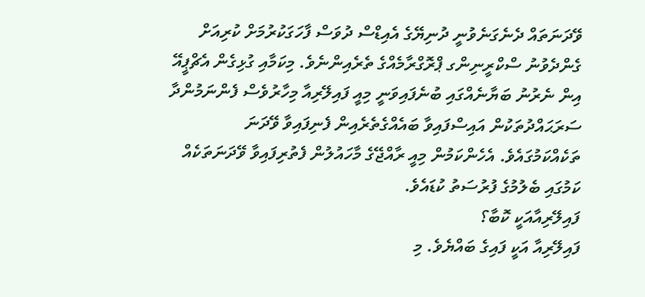ވޭދަނަތައް ދެނެގަނެވުނީ ދުނިޔޭގެ އެއިޑްސް ދުވަސް ފާހަގަކުރުމަށް ކުރިއަށް ގެންދެވުނު ސްކްރީނިންގ ޕްރޮގްރާމެއްގެ ތެރެއިންނެވެ. މިކަމާއި ގުޅިގެން އެޗްޕީއޭ އިން ނެރުނު ބަޔާނެއްގައި ބުނެފައިވަނީ މިއީ ފައިލޭރިއާ މިހާރުވެސް ފެންނަމުންދާ ސަރަޙައްދުތަކުން އައިސްފައިވާ ބައެއްގެތެރެއިން ފެނިފައިވާ ވޭދަނަ ތަކެއްކަމުގައެވެ. އެހެންކަމުން މިއީ ރާއްޖޭގެ މާހައުލުން ފެތުރިފައިވާ ވޭދަނަތަކެއް ކަމުގައި ބެލުމުގެ ފުރުސަތު ކުޑައެވެ.
ފައިލޭރިއާއަކީ ކޮބާ؟
ފައިލޭރިއާ އަކީ ފައިގެ ބައްޔެވެ. މި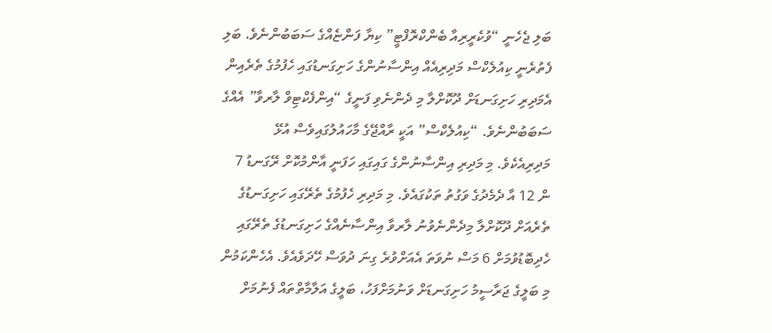ބަލި ޖެހެނީ “ވުކެރީރިއާ ބެންކްރޮފްޓީ” ކިޔާ ފަންޏެއްގެ ސަބަބުންނެވެ. ބަލި ފެތުރެނީ ކިއުލެކްސް މަދިރިއެއް އިންސާނުންގެ ހަށިގަނޑުގައި ހެފުމުގެ ތެރެއިން އެމަދިރި ހަށިގަނޑަށް ދޫކޮށްލާ މި ދެންނެވި ފަނީގެ “އިންފެކްޓިވް ލާރވާ” އެއްގެ ސަބަބުންނެވެ. “ކިއުލެކްސް” އަކީ ރާއްޖޭގެ މާހައުލުގައިވެސް އުޅޭ މަދިރިއެކެވެ. މި މަދިރި އިންސާނުންގެ ގައިގައި ހަފަނީ އާންމުކޮށް ރޭގަނޑު 7 ން 12 އާ ދެމެދުގެ ވަގުތު ތަކުގައެވެ. މި މަދިރި ހެފުމުގެ ތެރޭގައި ހަށިގަނޑުގެ ތެރެއަށް ދޫކޮށްލާ މިދެންނެވުނު ލާރވާ އިންސާނެއްގެ ހަށިގަނޑުގެ ތެރޭގައި ހެދިބޮޑުވުމަށް 6 މަސް ނުވަތަ އެއަށްވުރެ ގިނަ ދުވަސް ހޭދަވެއެވެ. އެހެންކަމުން މި ބަލީގެ ޖަރާސީމު ހަށިގަނޑަށް ވަނުމަށްފަހު، ބަލީގެ އަލާމާތްތައް ފެނުމަށް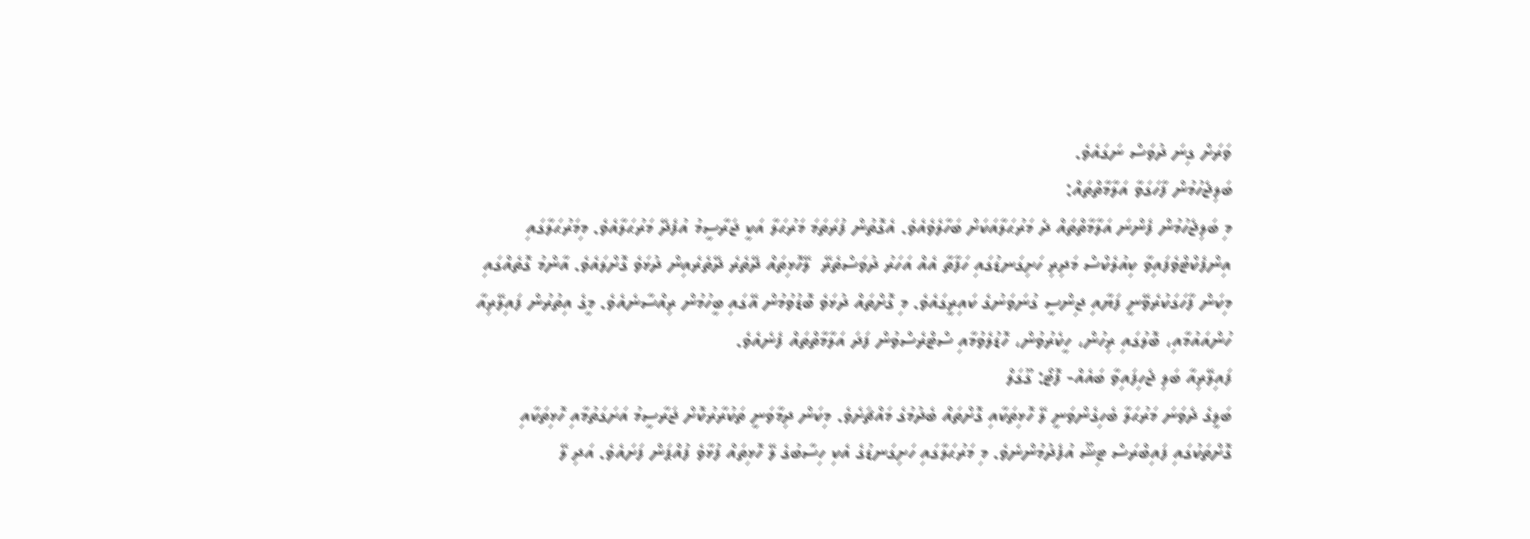ވަރަށް ގިނަ ދުވަސް ނަގައެވެ.
ބަލިޖެހުމުން ފާހަގަވާ އަލާމާތްތައް:
މި ބަލިޖެހުމުން ފެންނަ އަލާމާތްތައް ދެ މަރުޙަލާއަކަށް ބަހާލެވެއެވެ. އެގޮތުން ފުރަތަމަ މަރުޙަލާ އަކީ ޖަރާސީމު އުފެދޭ މަރުޙަލާއެވެ. މިމަރުޙަލާގައި އިންފެކްޓްވެފައިވާ ކިއުލެކްސް މަދިރި ހަށިގަނޑުގައި ހަފާތާ އެއް އަހަރު ދުވަސްތެރޭ  ލޭހޮޅިތައް ދޭތެރެ ދޭތެރެއިން ދުޅަވެ ގޮށްލައެވެ. އާންމު ގޮތެއްގައި މިކަން ފާހަގަކުރެވޭނީ ފަޔާއި ޖިންސީ ގުނަވަނުގެ ކައިރީގައެވެ. މި ގޮށްތައް ދުޅަވެ ބޮޑުވުމުން އޭގައި ބީހުމުން ރިއްސާނެއެވެ. މީގެ އިތުރުން ފައިލޭރިއާ ހުންއައުމާއި، ބޮލުގައި ރިހުން، ހީކެރުވުން، ހޮޑުލެވުމާއި ސްޓްރެސްވުން ފަދަ އަލާމާތްތައް ފެނެއެވެ.
ފައިލޭރިއާ ބަލި ޖެހިފައިވާ ބައެއް- ފޮޓޯ: ގޫގަލް
ބަލީގެ ދެވަނަ މަރުޙަލާ ބެހިގެންވަނީ ލޭ ހޮޅިތަކާއި ގޮށްތައް ބެދުމުގެ މައްޗަށެވެ. މިކަން ދިމާވަނީ ތަކުރާރުކޮށް ޖަރާސީމު އަށަގަތުމާއި ހޮޅިތަކާއި ގޮށްތަކުގައި ފައިބްރަސް ޓިޝޫ އުފެދުމުންނެވެ. މި މަރުޙަލާގައި ހަށިގަނޑުގެ އެކި ހިސާބުގެ ލޭ ހޮޅިތައް ފުޅާވެ ފުއްޕަން ފަށައެވެ. އަދި ލޭ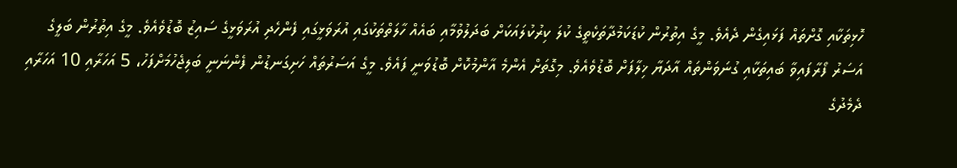ހޮޅިތަކާއި ގޮށްތައް ފަޅައިގެން ދެއެވެ. މީގެ އިތުރުން ކުޑަކަމުދާތަކެތީގެ ކުލަ ކިރުކުލައަކަށް ބަދަލުވުމާއި ބައެއް ހާލަތްތަކުގައި އުރަވަޅީގައި ފެންހެދި އުރަވަޅީގެ ސައިޒު ބޮޑުވެއެވެ. މީގެ އިތުރުން ބަލީގެ އަސަރު ފޯރާފައިވާ ބައިތަކާއި ގުނަވަންތައް އާދަޔާ ޚިލާފަށް ބޮޑުވެއެވެ. މިގޮތަށް އެންމެ އާންމުކޮށް ބޮޑުވަނީ ފައެވެ. މީގެ އަސަރުތައް ހަށިގަނޑުން ފެންނަނީ ބަލިޖެހުމަށްފަހު، 5 އަހަރާއި 10 އަހަރާއި ދެމެދުގެ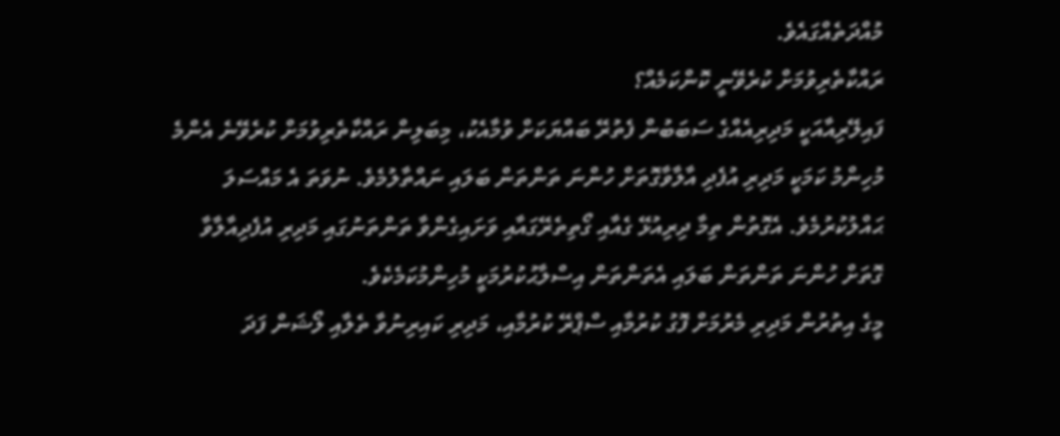މުއްދަތެއްގައެވެ.
ރައްކާތެރިވުމަށް ކުރެވޭނީ ކޮންކަމެއް؟
ފައިލޭރިއާއަކީ މަދިރިއެއްގެ ސަބަބުން ފެތުރޭ ބައްޔަކަށް ވުމާއެކު، މިބަލިން ރައްކާތެރިވުމަށް ކުރެވޭނެ އެންމެ މުހިންމު ކަމަކީ މަދިރި އުފެދި އާލާވާގޮތަށް ހުންނަ ތަންތަން ބަލައި ނައްތާލުމެވެ. ނުވަތަ އެ މައްސަލަ ޙައްލުކުރުމެވެ. އެގޮތުން ތިމާ ދިރިއުޅޭ ގެއާއި ގޯތިތެރޭގައާއި ވަށައިގެންވާ ތަންތަނުގައި މަދިރި އުފެދިއާލާވާ ގޮތަށް ހުންނަ ތަންތަން ބަލައި އެތަންތަން އިސްލާޙުކުރުމަކީ މުހިންމުކަމެކެވެ.
މީގެ އިތުރުން މަދިރި މެރުމަށް ފޮގު ކުރުމާއި ސްޕްރޭ ކުރުމާއި، މަދިރި ކައިރިނުވާ ތެލާއި ލޯޝަން ފަދަ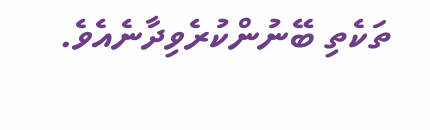ތަކެތި ބޭނުންކުރެވިދާނެއެވެ.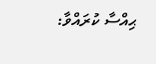ޙިއްސާ ކުރައްވާ: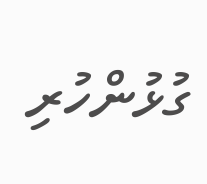ގުޅުންހުރި